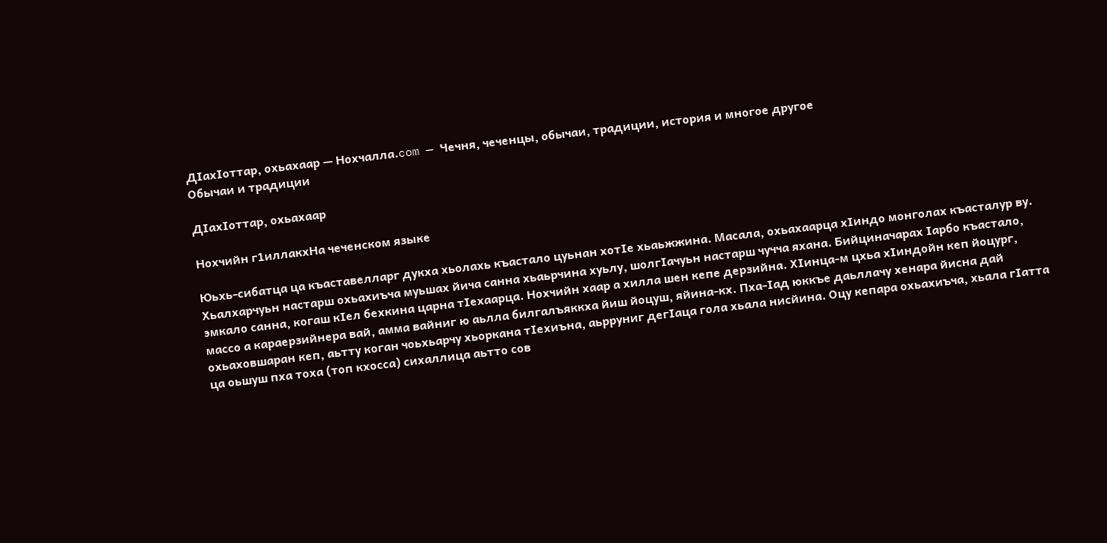ДIахIоттар, охьахаар — Нохчалла.com — Чечня, чеченцы, обычаи, традиции, история и многое другое
Обычаи и традиции

ДIахIоттар, охьахаар

Нохчийн г1иллакхНа чеченском языке

Юьхь-сибатца ца къаставелларг дукха хьолахь къастало цуьнан хотIе хьаьжжина. Масала, охьахаарца хIиндо монголах къасталур ву. Хьалхарчуьн настарш охьахиъча муьшах йича санна хьаьрчина хуьлу, шолгIачуьн настарш чучча яхана. Бийциначарах Iарбо къастало, эмкало санна, когаш кIел бехкина царна тIехаарца. Нохчийн хаар а хилла шен кепе дерзийна. ХIинца-м цхьа хIиндойн кеп йоцург, массо а караерзийнера вай, амма вайниг ю аьлла билгалъяккха йиш йоцуш, яйина-кх. Пха-Iад юккъе даьллачу хенара йисна дай охьаховшаран кеп, аьтту коган чоьхьарчу хьоркана тIехиъна, аьрруниг дегIаца гола хьала нисйина. Оцу кепара охьахиъча, хьала гIатта ца оьшуш пха тоха (топ кхосса) сихаллица аьтто сов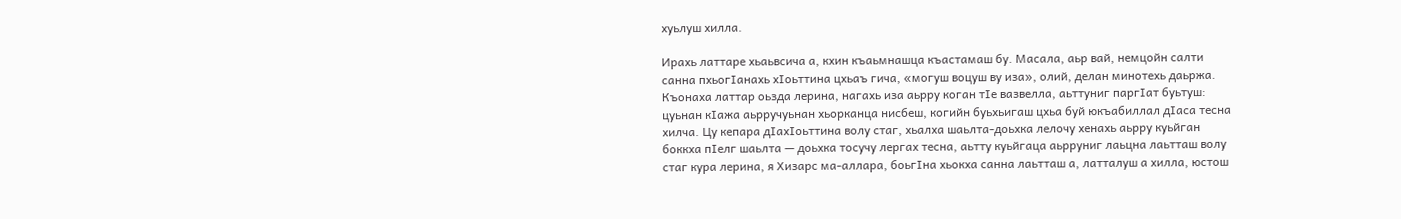хуьлуш хилла.

Ирахь латтаре хьаьвсича а, кхин къаьмнашца къастамаш бу. Масала, аьр вай, немцойн салти санна пхьогIанахь хIоьттина цхьаъ гича, «могуш воцуш ву иза», олий, делан минотехь даьржа. Къонаха латтар оьзда лерина, нагахь иза аьрру коган тIе вазвелла, аьттуниг паргIат буьтуш: цуьнан кIажа аьрручуьнан хьорканца нисбеш, когийн буьхьигаш цхьа буй юкъабиллал дIаса тесна хилча. Цу кепара дIахIоьттина волу стаг, хьалха шаьлта-доьхка лелочу хенахь аьрру куьйган боккха пIелг шаьлта — доьхка тосучу лергах тесна, аьтту куьйгаца аьрруниг лаьцна лаьтташ волу стаг кура лерина, я Хизарс ма-аллара, боьгIна хьокха санна лаьтташ а, латталуш а хилла, юстош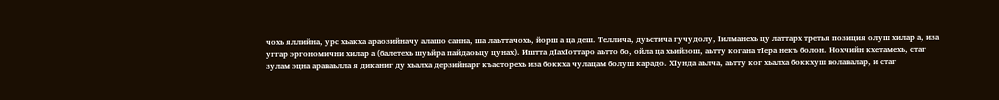чохь яллийна, урс хьакха араозийначу алашо санна, ша лаьттачохь, йорш а ца деш. Теллича, дуьстича гучудолу, Iилманехь цу латтарх третья позиция олуш хилар а, иза уггар эргономични хилар а (балетехь шуьйра пайдаоьцу цунах). Иштта дIахIоттаро аьтто бо, ойла ца хьийзош, аьтту когана тIера некъ болон. Нохчийн кхетамехь, стаг зулам эцна араваьлла я диканиг ду хьалха дерзийнарг къасторехь иза боккха чулацам болуш карадо. ХIунда аьлча, аьтту ког хьалха боккхуш волавалар, и стаг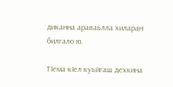диканна араваьлла хиларан билгало ю.

ТIема кIел куьйгаш дехкина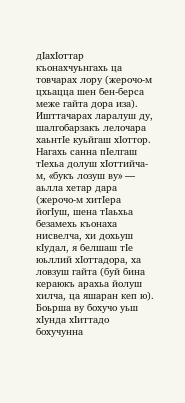дIахIоттар къонахчуьнгахь ца товчарах лору (жерочо-м цхьацца шен бен-берса меже гайта дора иза). Ишттачарах ларалуш ду, шалгобарзакъ лелочара хаьнтIе куьйгаш хIоттор. Нагахь санна пIелгаш тIехьа долуш хIоттийча-м, «букъ лозуш ву» — аьлла хетар дара (жерочо-м хитIера йогIуш, шена тIаьхьа безамехь къонаха нисвелча, хи дохьуш кIудал, я белшаш тIе юьллий хIоттадора, ха ловзуш гайта (буй бина кераюкъ арахьа йолуш хилча, ца яшаран кеп ю). Боьрша ву бохучо уьш хIунда хIиттадо бохучунна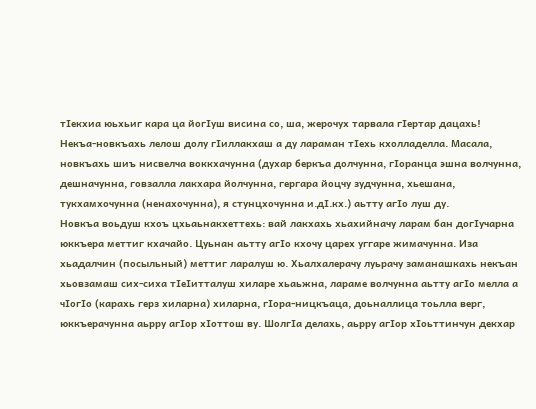тIекхиа юьхьиг кара ца йогIуш висина со, ша, жерочух тарвала гIертар дацахь!
Некъа-новкъахь лелош долу гIиллакхаш а ду лараман тIехь кхолладелла. Масала, новкъахь шиъ нисвелча воккхачунна (духар беркъа долчунна, гIоранца эшна волчунна, дешначунна, говзалла лакхара йолчунна, гергара йоцчу зудчунна, хьешана, тукхамхочунна (ненахочунна), я стунцхочунна и.дI.кх.) аьтту агIо луш ду.
Новкъа воьдуш кхоъ цхьаьнакхеттехь: вай лакхахь хьахийначу ларам бан догIучарна юккъера меттиг кхачайо. Цуьнан аьтту агIо кхочу царех уггаре жимачунна. Иза хьадалчин (посыльный) меттиг ларалуш ю. Хьалхалерачу луьрачу заманашкахь некъан хьовзамаш сих-сиха тIеIитталуш хиларе хьаьжна, лараме волчунна аьтту агIо мелла а чIогIо (карахь герз хиларна) хиларна, гIора-ницкъаца, доьналлица тоьлла верг, юккъерачунна аьрру агIор хIоттош ву. ШолгIа делахь, аьрру агIор хIоьттинчун декхар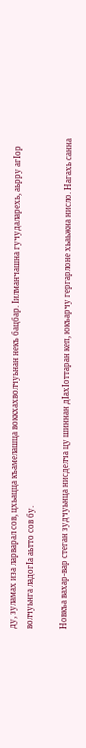ду, зуламах иза ларварал сов, цхьацца къамелашца воккхахволчуьнан некъ бацбар. Iилманчашна гучудаларехь, аьрру агIор волчуьнга ладогIа аьтто сов бу.

Новкъа вахар-вар стеган зудчуьнца нисделча цу шиннан дIахIоттаран кеп, юкъарчу гергарлоне хьаьжна нисло. Нагахь санна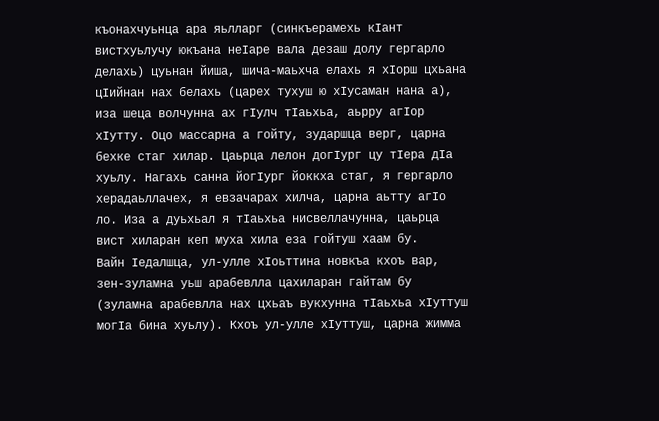къонахчуьнца ара яьлларг (синкъерамехь кIант вистхуьлучу юкъана неIаре вала дезаш долу гергарло делахь) цуьнан йиша, шича-маьхча елахь я хIорш цхьана цIийнан нах белахь (царех тухуш ю хIусаман нана а), иза шеца волчунна ах гIулч тIаьхьа, аьрру агIор хIутту. Оцо массарна а гойту, зударшца верг, царна бехке стаг хилар. Цаьрца лелон догIург цу тIера дIа хуьлу. Нагахь санна йогIург йоккха стаг, я гергарло херадаьллачех, я евзачарах хилча, царна аьтту агIо ло. Иза а дуьхьал я тIаьхьа нисвеллачунна, цаьрца вист хиларан кеп муха хила еза гойтуш хаам бу.
Вайн Iедалшца, ул-улле хIоьттина новкъа кхоъ вар, зен-зуламна уьш арабевлла цахиларан гайтам бу (зуламна арабевлла нах цхьаъ вукхунна тIаьхьа хIуттуш могIа бина хуьлу). Кхоъ ул-улле хIуттуш, царна жимма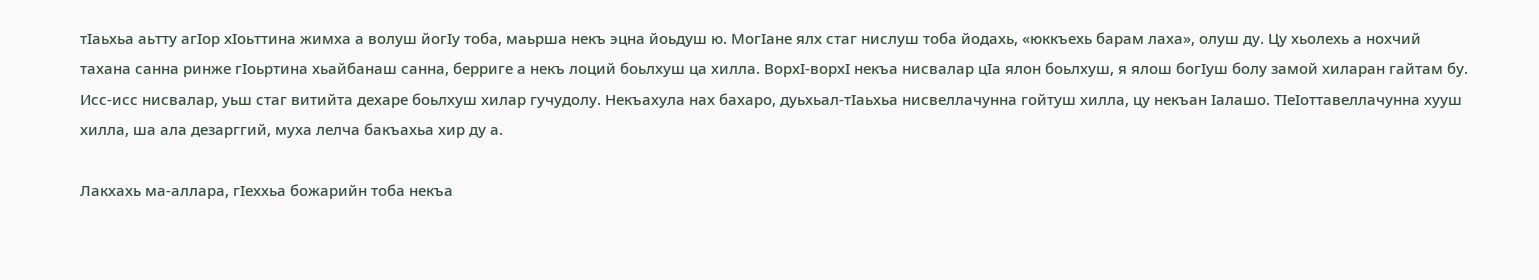тIаьхьа аьтту агIор хIоьттина жимха а волуш йогIу тоба, маьрша некъ эцна йоьдуш ю. МогIане ялх стаг нислуш тоба йодахь, «юккъехь барам лаха», олуш ду. Цу хьолехь а нохчий тахана санна ринже гIоьртина хьайбанаш санна, берриге а некъ лоций боьлхуш ца хилла. ВорхI-ворхI некъа нисвалар цIа ялон боьлхуш, я ялош богIуш болу замой хиларан гайтам бу. Исс-исс нисвалар, уьш стаг витийта дехаре боьлхуш хилар гучудолу. Некъахула нах бахаро, дуьхьал-тIаьхьа нисвеллачунна гойтуш хилла, цу некъан Iалашо. ТIеIоттавеллачунна хууш хилла, ша ала дезарггий, муха лелча бакъахьа хир ду а.

Лакхахь ма-аллара, гIеххьа божарийн тоба некъа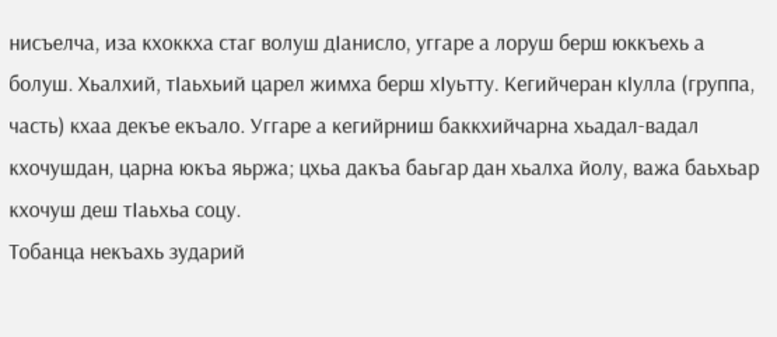нисъелча, иза кхоккха стаг волуш дIанисло, уггаре а лоруш берш юккъехь а болуш. Хьалхий, тIаьхьий царел жимха берш хIуьтту. Кегийчеран кIулла (группа, часть) кхаа декъе екъало. Уггаре а кегийрниш баккхийчарна хьадал-вадал кхочушдан, царна юкъа яьржа; цхьа дакъа баьгар дан хьалха йолу, важа баьхьар кхочуш деш тIаьхьа соцу.
Тобанца некъахь зударий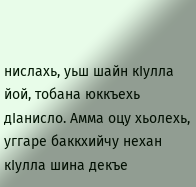нислахь, уьш шайн кIулла йой, тобана юккъехь дIанисло. Амма оцу хьолехь, уггаре баккхийчу нехан кIулла шина декъе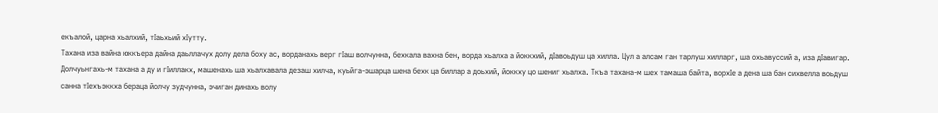екъалой, царна хьалхий, тIаьхьий хIутту.
Тахана иза вайна юккъера дайна даьллачух долу дела боху ас, ворданахь верг гIаш волчунна, бехкала вахна бен, ворда хьалха а йоккхий, дIавоьдуш ца хилла. Цул а алсам ган тарлуш хилларг, ша охьавуссий а, иза дIавигар. Долчуьнгахь-м тахана а ду и гIиллакх, машенахь ша хьалхавала дезаш хилча, куьйга-эшарца шена бехк ца биллар а доьхий, йоккху цо шениг хьалха. Ткъа тахана-м шех тамаша байта, ворхIе а дена ша бан сихвелла воьдуш санна тIехъэккха бераца йолчу зудчунна, эчиган динахь волу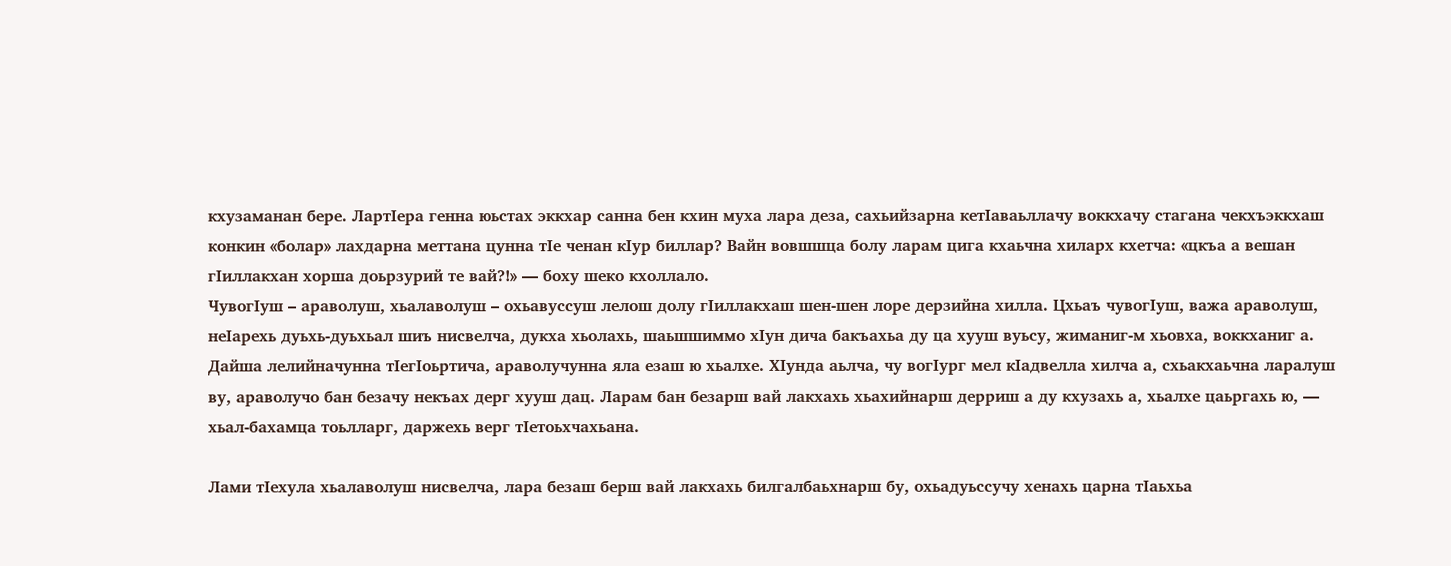кхузаманан бере. ЛартIера генна юьстах эккхар санна бен кхин муха лара деза, сахьийзарна кетIаваьллачу воккхачу стагана чекхъэккхаш конкин «болар» лахдарна меттана цунна тIе ченан кIур биллар? Вайн вовшшца болу ларам цига кхаьчна хиларх кхетча: «цкъа а вешан гIиллакхан хорша доьрзурий те вай?!» — боху шеко кхоллало.
ЧувогIуш – араволуш, хьалаволуш – охьавуссуш лелош долу гIиллакхаш шен-шен лоре дерзийна хилла. Цхьаъ чувогIуш, важа араволуш, неIарехь дуьхь-дуьхьал шиъ нисвелча, дукха хьолахь, шаьшшиммо хIун дича бакъахьа ду ца хууш вуьсу, жиманиг-м хьовха, воккханиг а. Дайша лелийначунна тIегIоьртича, араволучунна яла езаш ю хьалхе. ХIунда аьлча, чу вогIург мел кIадвелла хилча а, схьакхаьчна ларалуш ву, араволучо бан безачу некъах дерг хууш дац. Ларам бан безарш вай лакхахь хьахийнарш дерриш а ду кхузахь а, хьалхе цаьргахь ю, — хьал-бахамца тоьлларг, даржехь верг тIетоьхчахьана.

Лами тIехула хьалаволуш нисвелча, лара безаш берш вай лакхахь билгалбаьхнарш бу, охьадуьссучу хенахь царна тIаьхьа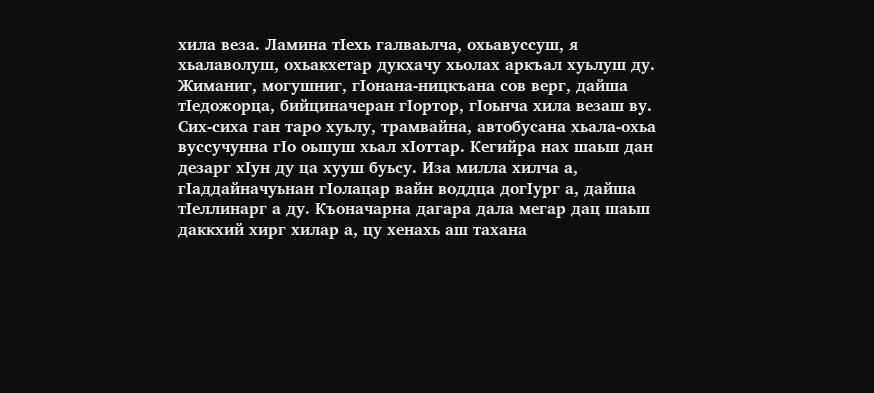хила веза. Ламина тIехь галваьлча, охьавуссуш, я хьалаволуш, охьакхетар дукхачу хьолах аркъал хуьлуш ду. Жиманиг, могушниг, гIонана-ницкъана сов верг, дайша тIедожорца, бийциначеран гIортор, гIоьнча хила везаш ву.
Сих-сиха ган таро хуьлу, трамвайна, автобусана хьала-охьа вуссучунна гIо оьшуш хьал хIоттар. Кегийра нах шаьш дан дезарг хIун ду ца хууш буьсу. Иза милла хилча а, гIаддайначуьнан гIолацар вайн воддца догIург а, дайша тIеллинарг а ду. Къоначарна дагара дала мегар дац шаьш даккхий хирг хилар а, цу хенахь аш тахана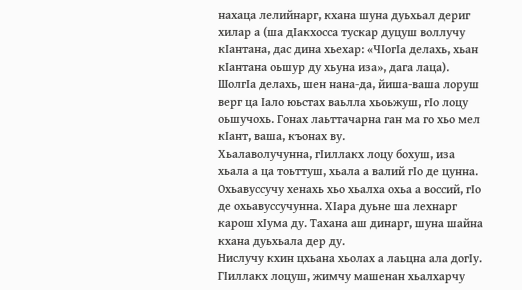нахаца лелийнарг, кхана шуна дуьхьал дериг хилар а (ша дIакхосса тускар дуцуш воллучу кIантана, дас дина хьехар: «ЧIогIа делахь, хьан кIантана оьшур ду хьуна иза», дага лаца). ШолгIа делахь, шен нана-да, йиша-ваша лоруш верг ца Iало юьстах ваьлла хьоьжуш, гIо лоцу оьшучохь. Гонах лаьттачарна ган ма го хьо мел кIант, ваша, къонах ву.
Хьалаволучунна, гIиллакх лоцу бохуш, иза хьала а ца тоьттуш, хьала а валий гIо де цунна. Охьавуссучу хенахь хьо хьалха охьа а воссий, гIо де охьавуссучунна. ХIара дуьне ша лехнарг карош хIума ду. Тахана аш динарг, шуна шайна кхана дуьхьала дер ду.
Нислучу кхин цхьана хьолах а лаьцна ала догIу. ГIиллакх лоцуш, жимчу машенан хьалхарчу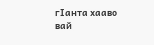гIанта хааво вай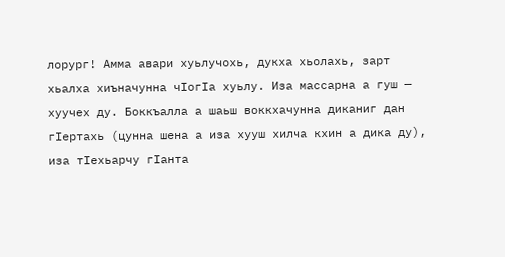лорург! Амма авари хуьлучохь, дукха хьолахь, зарт хьалха хиъначунна чIогIа хуьлу. Иза массарна а гуш — хуучех ду. Боккъалла а шаьш воккхачунна диканиг дан гIертахь (цунна шена а иза хууш хилча кхин а дика ду), иза тIехьарчу гIанта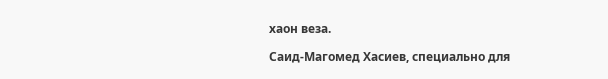хаон веза.

Саид-Магомед Хасиев, специально для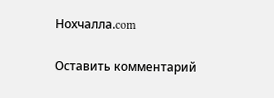Нохчалла.com

Оставить комментарий